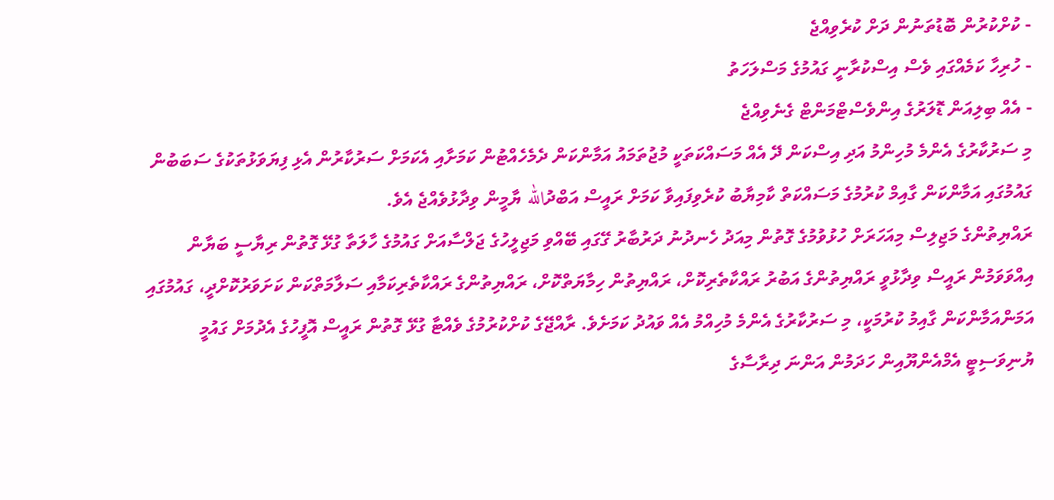- ކުށްކުރުން ބޮޑުތަނުން ދަށް ކުރެވިއްޖެ
- ހުރިހާ ކަމެއްގައި ވެސް އިސްކުރާނީ ގައުމުގެ މަސްލަހަތު
- އެއް ބިލިއަން ޑޮލަރުގެ އިންވެސްޓްމަންޓް ގެނެވިއްޖެ
މި ސަރުކާރުގެ އެންމެ މުހިންމު އަދި އިސްކަން ދޭ އެއް މަސައްކަތަކީ މުޖުތަމައު އަމާންކަން ދެމެހެއްޓުން ކަމަށާއި އެކަމަށް ސަރުކާރުން އެޅި ފިޔަވަޅުތަކުގެ ސަބަބުން ގައުމުގައި އަމާންކަން ގާއިމް ކުރުމުގެ މަސައްކަތް ކާމިޔާބު ކުރެވިފައިވާ ކަމަށް ރައީސް އަބްދުالله ޔާމީން ވިދާޅުވެއްޖެ އެވެ.
ރައްޔިތުންގެ މަޖިލިސް މިއަހަރަށް ހުޅުވުމުގެ ގޮތުން މިއަދު ހެނދުނު ދަރުބާރު ގޭގައި ބޭއްވި މަޖިލީހުގެ ޖަލްސާއަށް ގައުމުގެ ހާލަތާ ގުޅޭ ގޮތުން ރިޔާސީ ބަޔާން އިއްވަވަމުން ރައީސް ވިދާޅުވީ ރައްޔިތުންގެ އަބުރު ރައްކާތެރިކޮށް، ރައްޔިތުން ހިމާޔަތްކޮށް، ރައްޔިތުންގެ ރައްކާތެރިކަމާއި ސަލާމަތްކަން ކަށަވަރުކޮށްދީ، ގައުމުގައި އަމަންއަމާންކަން ގާއިމު ކުރުމަކީ، މި ސަރުކާރުގެ އެންމެ މުހިއްމު އެއް ވައުދު ކަމަށެވެ. ރާއްޖޭގެ ކުށްކުރުމުގެ ވެއްޓާ ގުޅޭ ގޮތުން ރައީސް އޮފީހުގެ އެދުމަށް ގައުމީ ޔުނިވަސިޓީ އެމްއެންޔޫއިން ހަދަމުން އަންނަ ދިރާސާގެ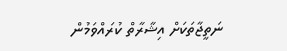ނަތީޖާތަކަށް އިޝާރާތް ކުރައްވަމުން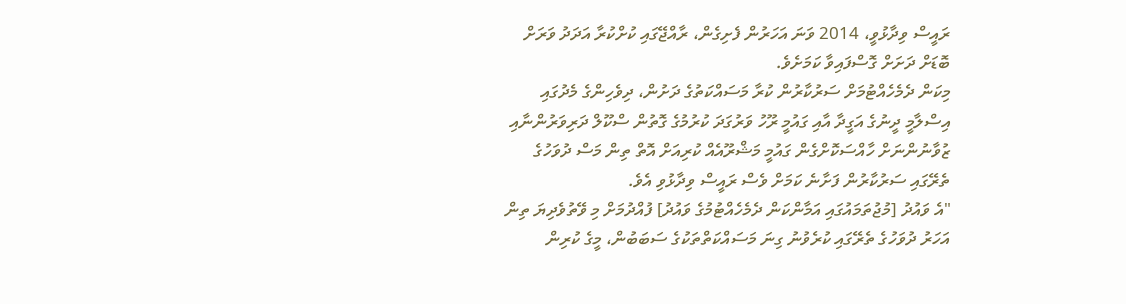ރައީސް ވިދާޅުވީ، 2014 ވަނަ އަހަރުން ފެށިގެން، ރާއްޖޭގައި ކުށްކުރާ އަދަދު ވަރަށް ބޮޑަށް ދަށަށް ގޮސްފައިވާ ކަމަށެވެ.
މިކަން ދެމެހެއްޓުމަށް ސަރުކާރުން ކުރާ މަސައްކަތުގެ ދަށުން، ދިވެހިންގެ މެދުގައި އިސްލާމީ ދީނުގެ އަގީދާ އާއި ގައުމީ ރޫހު ވަރުގަދަ ކުރުމުގެ ގޮތުން ސްކޫލް ދަރިވަރުންނާއި ޒުވާނުންނަށް ހާއްސަކޮށްގެން ގައުމީ މަޝްރޫއެއް ކުރިއަށް އޮތް ތިން މަސް ދުވަހުގެ ތެރޭގައި ސަރުކާރުން ފަށާނެ ކަމަށް ވެސް ރައީސް ވިދާޅުވި އެވެ.
"އެ ވައުދު [މުޖުތަމައުގައި އަމާންކަން ދެމެހެއްޓުމުގެ ވައުދު] ފުއްދުމަށް މި ވޭތުވެދިޔަ ތިން އަހަރު ދުވަހުގެ ތެރޭގައި ކުރެވުނު ގިނަ މަސައްކަތްތަކުގެ ސަބަބުން، މީގެ ކުރިން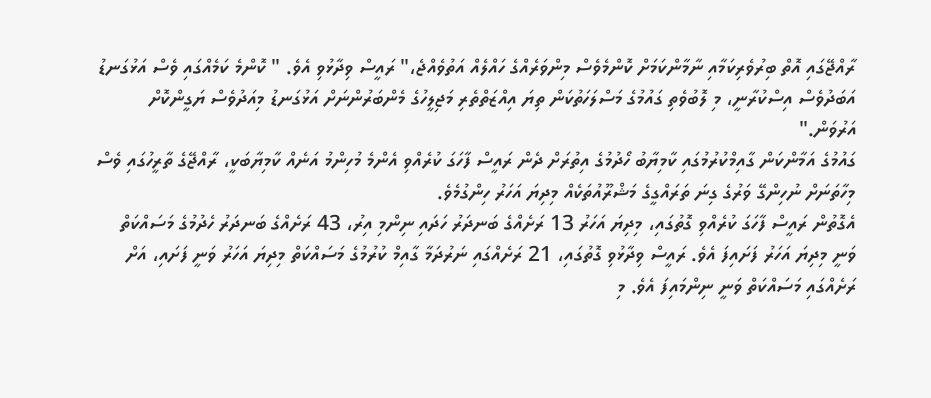ރާއްޖޭގައި އޮތް ބިރުވެރިކަމާއި ނާމާންކަމަށް ކޮންމެވެސް މިންވަރެއްގެ ހައްލެއް އަތުވެއްޖެ،" ރައީސް ވިދާޅުވި އެވެ. " ކޮންމެ ކަމެއްގައި ވެސް އަޅުގަނޑު އަބަދުވެސް އިސްކުރާނީ، މި ލޮބުވެތި ގައުމުގެ މަސްލަހަތުކަން ތިޔަ އިއްޒަތްތެރި މަޖިލީހުގެ މެންބަރުންނަށް އަޅުގަނޑު މިއަދުވެސް ޔަގީންކޮށް އަރުވަން."
ގައުމުގެ އަމާންކަން ގާއިމްކުރުމުގައި ކާމިޔާބު ހޯދުމުގެ އިތުރަށް ދެން ރައީސް ފާހަގަ ކުރެއްވި އެންމެ މުހިންމު އަނެއް ކާމިޔާބަކީ، ރާއްޖޭގެ ތާރީހުގައި ވެސް މިހާތަނަށް ނުހިންގޭ ވަރުގެ ގިނަ ތަރައްގީގެ މަޝްރޫއުތަކެއް މިދިޔަ އަހަރު ހިންގުމެވެ.
އެގޮތުން ރައީސް ފާހަގަ ކުރެއްވި ގޮތުގައި، މިދިޔަ އަހަރު 13 ރަށެއްގެ ބަނދަރު ހަދައި ނިންމި އިރު، 43 ރަށެއްގެ ބަނދަރު ހެދުމުގެ މަސައްކަތް ވަނީ މިދިޔަ އަހަރު ފަށައިފަ އެވެ. ރައީސް ވިދާޅުވި ގޮތުގައި، 21 ރަށެއްގައި ނަރުދަމާ ގާއިމް ކުރުމުގެ މަސައްކަތް މިދިޔަ އަހަރު ވަނީ ފަށައި، އަށް ރަށެއްގައި މަސައްކަތް ވަނީ ނިންމައިފަ އެވެ. މި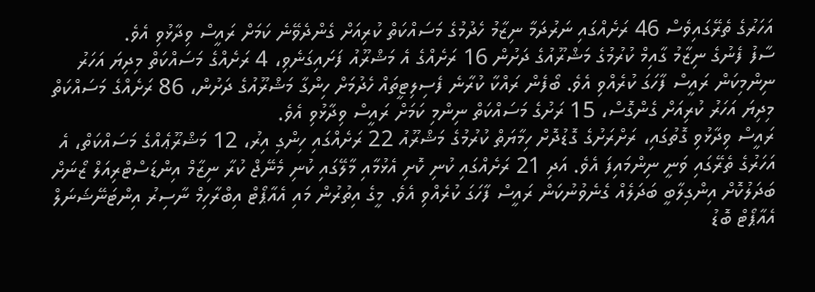އަހަރުގެ ތެރޭގައިވެސް 46 ރަށެއްގައި ނަރުދަމާ ނިޒާމު ހެދުމުގެ މަސައްކަތް ކުރިއަށް ގެންދެވޭނެ ކަމަށް ރައީސް ވިދާޅުވި އެވެ.
ސާފު ފެނުގެ ނިޒާމު ގާއިމް ކުރުމުގެ މަޝްރޫއުގެ ދަށުން 16 ރަށެއްގެ އެ މަޝްރޫއު ފަށައިގަނެވި، 4 ރަށެއްގެ މަސައްކަތް މިދިޔަ އަހަރު ނިންމިކަން ރައީސް ފާހަގަ ކުރެއްވި އެވެ. ބޯފެން ރައްކާ ކުރާނެ ފެސިލިޓީތައް ހެދުމަށް ހިންގާ މަޝްރޫއުގެ ދަށުން، 86 ރަށެއްގެ މަސައްކަތް މިދިޔަ އަހަރު ކުރިއަށް ގެންގޮސް، 15 ރަށުގެ މަސައްކަތް ނިންމި ކަމަށް ރައީސް ވިދާޅުވި އެވެ.
ރައީސް ވިދާޅުވި ގޮތުގައި، ރަށްރަށުގެ ގޮޑުދޮށް ހިމާޔަތް ކުރުމުގެ މަޝްރޫއު 22 ރަށެއްގައި ހިންގި އިރު، 12 މަޝްރޫޢެއްގެ މަސައްކަތް، އެ އަހަރުގެ ތެރޭގައި ވަނީ ނިންމައިފަ އެވެ. އަދި 21 ރަށެއްގައި ކުނި ކޮށި އެޅުމާއި މާލޭގައި ކުނި މެނޭޖް ކުރާ ނިޒާމް އިންޑަސްޓްރިއަލް ޒޯނަށް ބަދަލުކޮށް އިންގިލާބީ ބަދަލެއް ގެނެވުނުކަން ރައީސް ފާހަގަ ކުރެއްވި އެވެ. މީގެ އިތުރުން މައި އެއާޕޯޓް އިބްރާހިމް ނާސިރު އިންޓަނޭޝަނަލް އެއާޕޯޓް ބޮޑު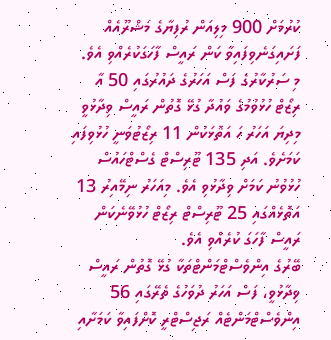ކުރުމަށް 900 މިލިއަން ރުފިޔާގެ މަޝްރޫއެއް ފަށައިގަނެވިފައިވާ ކަން ރައީސް ފާހަގަކުރެއްވި އެވެ.
މި ސަރުކާރުގެ ފަސް އަހަރުގެ ދައުރުގައި 50 އާ ރިޒޯޓް ހުޅުވުމުގެ ވައުދާ ގުޅޭ ގޮތުން ރައީސް ވިދާޅުވީ މިދިޔަ އަހަރު ހަ އަތޮޅަކުން 11 ރިޒޯޓުވަނީ ހުޅުވިފައި ކަމަށެވެ. އަދި 135 ޓޫރިސްޓް ގެސްޓްހައުސް ހުޅުވުނު ކަމަށް ވިދާޅުވި އެވެ. މިއަހަރު ނިމޭއިރު 13 އަތޮޅެއްގައި 25 ޓޫރިސްޓް ރިޒޯޓް ހުޅުވޭނެކަން ރައީސް ފާހަގަ ކުރެއްވި އެވެ.
ބޭރުގެ އިންވެސްޓްމަންޓްތަކާ ގުޅޭ ގޮތުން ރައީސް ވިދާޅުވީ، ފަސް އަހަރު ދުވަހުގެ ތެރޭގައި 56 އިންވެސްޓްމަންޓެއް ރަޖިސްޓްރީ ކޮށްފައިވާ ކަމަށާއި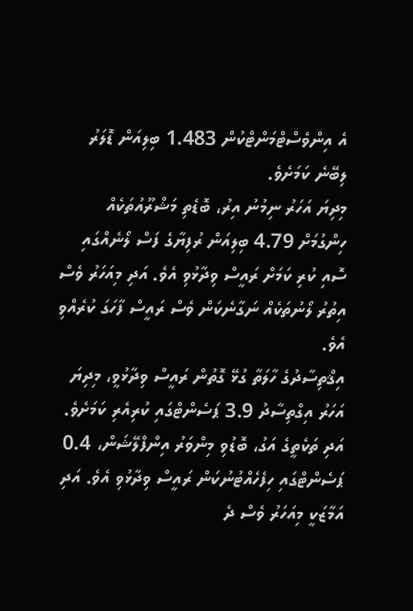އެ އިންވެސްޓްމަންޓްކުން 1.483 ބިލިއަން ޑޮލަރު ލިބޭނެ ކަމަށެވެ.
މިދިޔަ އަހަރު ނިމުނު އިރު، ބޮޑެތި މަޝްރޫއުތަކެއް ހިންގުމަށް 4.79 ބިލިއަން ރުފިޔާގެ ފަސް ލޯނެއްގައި ސޮއި ކުރި ކަމަށް ރައީސް ވިދާޅުވި އެވެ. އަދި މިއަހަރު ވެސް އިތުރު ލޯނުތަކެއް ނަގާނެކަން ވެސް ރައީސް ފާހަގަ ކުރެއްވި އެވެ.
އިޤްތިސާދުގެ ހާލަތާ ގުޅޭ ގޮތުން ރައީސް ވިދާޅުވީ، މިދިޔަ އަހަރު އިގްތިސާދު 3.9 ޕަސެންޓްގައި ކުރިއެރި ކަމަށެވެ. އަދި ތަކެތީގެ އަގު، ބޮޑުވި މިންވަރު އިންފްލޭޝަން، 0.4 ޕަސެންޓްގައި ހިފެހެއްޓުނުކަން ރައީސް ވިދާޅުވި އެވެ. އަދި އަމާޒަކީ މިއަހަރު ވެސް ދެ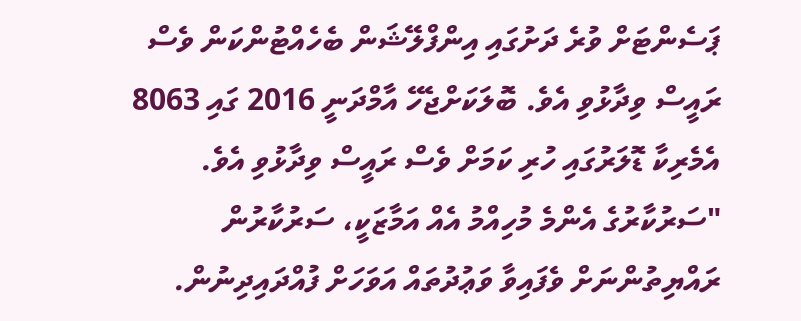ޕަސެންޓަށް ވުރެ ދަށުގައި އިންފްލޭޝަން ބެހެއްޓުންކަން ވެސް ރައީސް ވިދާޅުވި އެވެ. ބޮލަކަށްޖެހޭ އާމްދަނީ 2016 ގައި 8063 އެމެރިކާ ޑޮލަރުގައި ހުރި ކަމަށް ވެސް ރައީސް ވިދާޅުވި އެވެ.
"ސަރުކާރުގެ އެންމެ މުހިއްމު އެއް އަމާޒަކީ، ސަރުކާރުން ރައްޔިތުންނަށް ވެފައިވާ ވަޢުދުތައް އަވަހަށް ފުއްދައިދިނުން.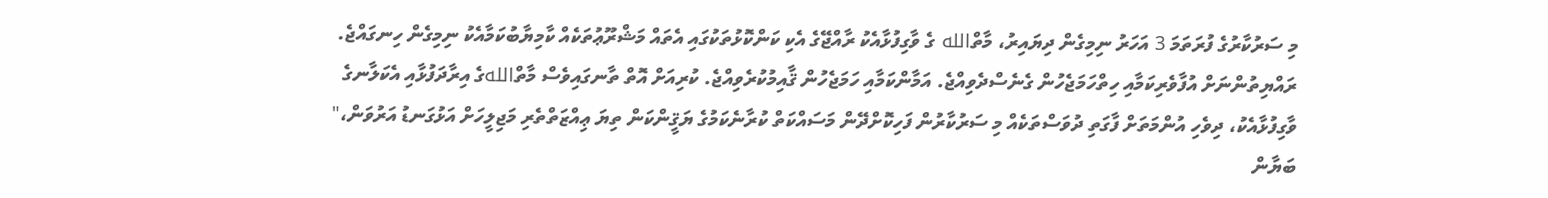މި ސަރުކާރުގެ ފުރަތަމަ 3 އަހަރު ނިމިގެން ދިޔައިރު، މާތްالله ގެ ވާގިފުޅާއެކު ރާއްޖޭގެ އެކި ކަންކޮޅުތަކުގައި އެތައް މަޝްރޫޢުތަކެއް ކާމިޔާބުކަމާއެކު ނިމިގެން ހިނގައްޖެ. ރައްޔިތުންނަށް އުފާވެރިކަމާއި ހިތްހަމަޖެހުން ގެނެސްދެވިއްޖެ. އަމާންކަމާއި ހަމަޖެހުން ޤާއިމުކުރެވިއްޖެ. ކުރިއަށް އޮތް ތާނގައިވެސް މާތްاللهގެ އިރާދަފުޅާއި އެކަލާނގެ ވާގިފުޅާއެކު، ދިވެހި އުންމަތަށް ފާގަތި ދުވަސްތަކެއް މި ސަރުކާރުން ފަހިކޮށްދޭން މަސައްކަތް ކުރާނެކަމުގެ ޔަޤީންކަން ތިޔަ ޢިއްޒަތްތެރި މަޖިލީހަށް އަޅުގަނޑު އަރުވަން،" ބަޔާން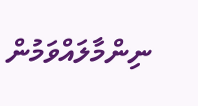ނިންމާލައްވަމުން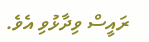ރައީސް ވިދާޅުވި އެވެ.